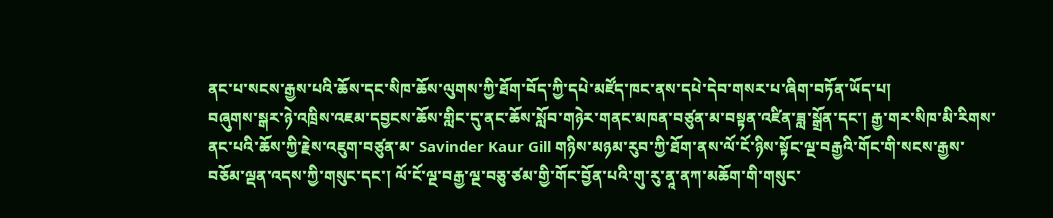ནང་པ་སངས་རྒྱས་པའི་ཆོས་དང་སིཁ་ཆོས་ལུགས་ཀྱི་ཐོག་བོད་ཀྱི་དཔེ་མཛོད་ཁང་ནས་དཔེ་དེབ་གསར་པ་ཞིག་བཏོན་ཡོད་པ།
བཞུགས་སྒར་ཉེ་འཁྲིས་འཇམ་དབྱངས་ཆོས་གླིང་དུ་ནང་ཆོས་སློབ་གཉེར་གནང་མཁན་བཙུན་མ་བསྟན་འཛིན་ཟླ་སྒྲོན་དང་། རྒྱ་གར་སིཁ་མི་རིགས་ནང་པའི་ཆོས་ཀྱི་རྗེས་འཇུག་བཙུན་མ་ Savinder Kaur Gill གཉིས་མཉམ་རུབ་ཀྱི་ཐོག་ནས་ལོ་ངོ་ཉིས་སྟོང་ལྔ་བརྒྱའི་གོང་གི་སངས་རྒྱས་བཅོམ་ལྡན་འདས་ཀྱི་གསུང་དང་། ལོ་ངོ་ལྔ་བརྒྱ་ལྔ་བཅུ་ཙམ་གྱི་གོང་བྱོན་པའི་གུ་རུ་ནཱ་ནཀ་མཆོག་གི་གསུང་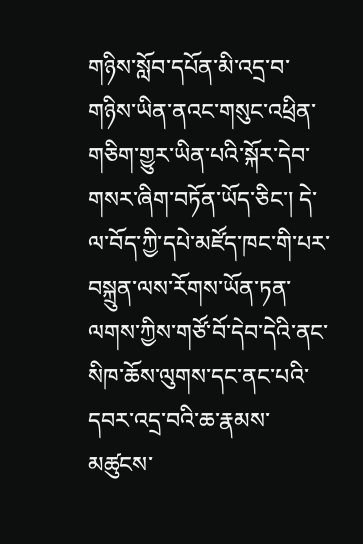གཉིས་སློབ་དཔོན་མི་འདྲ་བ་གཉིས་ཡིན་ནའང་གསུང་འཕྲིན་གཅིག་གྱུར་ཡིན་པའི་སྐོར་དེབ་གསར་ཞིག་བཏོན་ཡོད་ཅིང་། དེ་ལ་བོད་ཀྱི་དཔེ་མཛོད་ཁང་གི་པར་བསྐྲུན་ལས་རོགས་ཡོན་ཏན་ལགས་ཀྱིས་གཙོ་བོ་དེབ་དེའི་ནང་སིཁ་ཆོས་ལུགས་དང་ནང་པའི་དབར་འདྲ་བའི་ཆ་རྣམས་མཚུངས་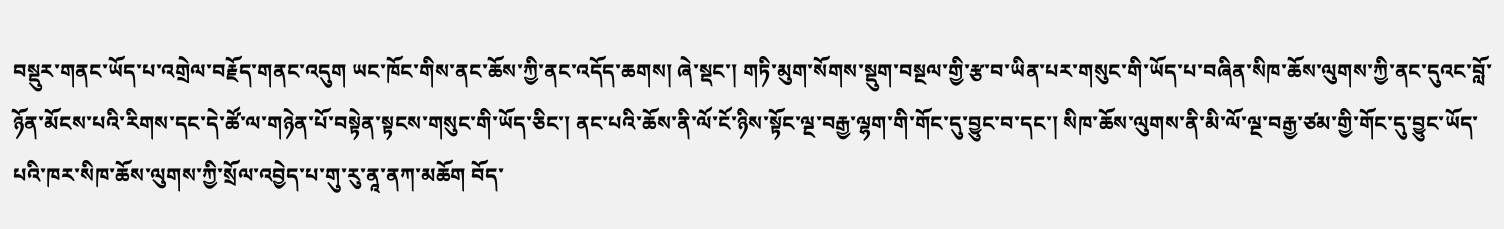བསྡུར་གནང་ཡོད་པ་འགྲེལ་བརྗོད་གནང་འདུག ཡང་ཁོང་གིས་ནང་ཆོས་ཀྱི་ནང་འདོད་ཆགས། ཞེ་སྡང་། གཏི་མུག་སོགས་སྡུག་བསྔལ་གྱི་རྩ་བ་ཡིན་པར་གསུང་གི་ཡོད་པ་བཞིན་སིཁ་ཆོས་ལུགས་ཀྱི་ནང་དུའང་བློ་ཉོན་མོངས་པའི་རིགས་དང་དེ་ཚོ་ལ་གཉེན་པོ་བསྟེན་སྟངས་གསུང་གི་ཡོད་ཅིང་། ནང་པའི་ཆོས་ནི་ལོ་ངོ་ཉིས་སྟོང་ལྔ་བརྒྱ་ལྷག་གི་གོང་དུ་བྱུང་བ་དང་། སིཁ་ཆོས་ལུགས་ནི་མི་ལོ་ལྔ་བརྒྱ་ཙམ་གྱི་གོང་དུ་བྱུང་ཡོད་པའི་ཁར་སིཁ་ཆོས་ལུགས་ཀྱི་སྲོལ་འབྱེད་པ་གུ་རུ་ནཱ་ནཀ་མཆོག བོད་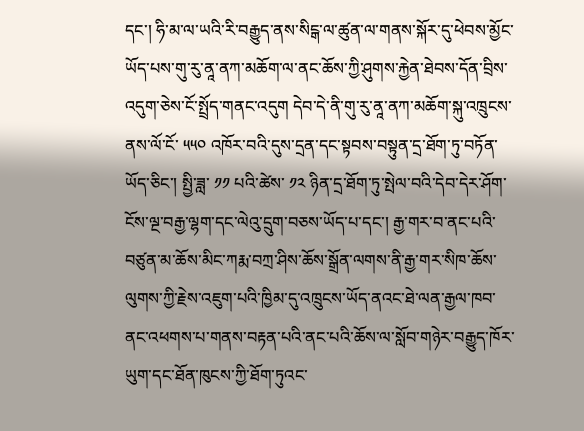དང་། ཧི་མ་ལ་ཡའི་རི་བརྒྱུད་ནས་སིངྒ་ལ་ཚུན་ལ་གནས་སྐོར་དུ་ཕེབས་མྱོང་ཡོད་པས་གུ་རུ་ནཱ་ནཀ་མཆོག་ལ་ནང་ཆོས་ཀྱི་ཤུགས་རྐྱེན་ཐེབས་དོན་བྲིས་འདུག་ཅེས་ངོ་སྤྲོད་གནང་འདུག དེབ་དེ་ནི་གུ་རུ་ནཱ་ནཀ་མཆོག་སྐུ་འཁྲུངས་ནས་ལོ་ངོ་ ༥༥༠ འཁོར་བའི་དུས་དྲན་དང་སྟབས་བསྟུན་དྲ་ཐོག་ཏུ་བཏོན་ཡོད་ཅིང་། སྤྱི་ཟླ་ ༡༡ པའི་ཚེས་ ༡༢ ཉིན་དྲ་ཐོག་ཏུ་སྤེལ་བའི་དེབ་དེར་ཤོག་ངོས་ལྔ་བརྒྱ་ལྷག་དང་ལེའུ་དྲུག་བཅས་ཡོད་པ་དང་། རྒྱ་གར་བ་ནང་པའི་བཙུན་མ་ཆོས་མིང་ཀརྨ་བཀྲ་ཤིས་ཆོས་སྒྲོན་ལགས་ནི་རྒྱ་གར་སིཁ་ཆོས་ལུགས་ཀྱི་རྗེས་འཇུག་པའི་ཁྱིམ་དུ་འཁྲུངས་ཡོད་ནའང་ཐེ་ལན་རྒྱལ་ཁབ་ནང་འཕགས་པ་གནས་བརྟན་པའི་ནང་པའི་ཆོས་ལ་སློབ་གཉེར་བརྒྱུད་ཁོར་ཡུག་དང་ཐོན་ཁུངས་ཀྱི་ཐོག་ཏུའང་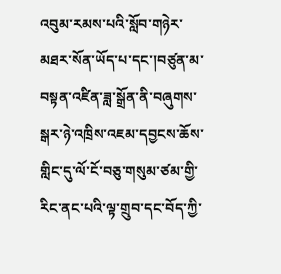འབུམ་རམས་པའི་སློབ་གཉེར་མཐར་སོན་ཡོད་པ་དང་།བཙུན་མ་བསྟན་འཛིན་ཟླ་སྒྲོན་ནི་བཞུགས་སྒར་ཉེ་འཁྲིས་འཇམ་དབྱངས་ཆོས་གླིང་དུ་ལོ་ངོ་བཅུ་གསུམ་ཙམ་གྱི་རིང་ནང་པའི་ལྟ་གྲུབ་དང་བོད་ཀྱི་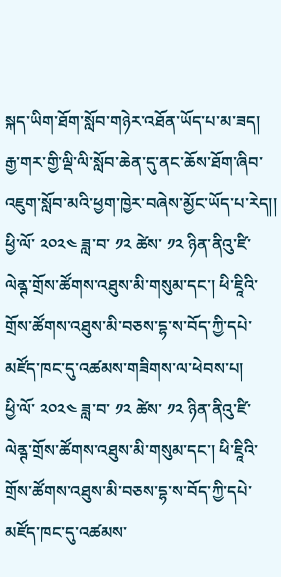སྐད་ཡིག་ཐོག་སློབ་གཉེར་འཐོན་ཡོད་པ་མ་ཟད། རྒྱ་གར་གྱི་ལྡི་ལི་སློབ་ཆེན་དུ་ནང་ཆོས་ཐོག་ཞིབ་འཇུག་སློབ་མའི་ཕྱག་ཁྱེར་བཞེས་མྱོང་ཡོད་པ་རེད།།
ཕྱི་ལོ་ ༢༠༢༤ ཟླ་བ་ ༡༢ ཚེས་ ༡༢ ཉིན་ནིའུ་ཛི་ལེནྚ་གྲོས་ཚོགས་འཐུས་མི་གསུམ་དང་། ཕི་ཇཱིའི་གྲོས་ཚོགས་འཐུས་མི་བཅས་དྷ་ས་བོད་ཀྱི་དཔེ་མཛོད་ཁང་དུ་འཚམས་གཟིགས་ལ་ཕེབས་པ།
ཕྱི་ལོ་ ༢༠༢༤ ཟླ་བ་ ༡༢ ཚེས་ ༡༢ ཉིན་ནིའུ་ཛི་ལེནྚ་གྲོས་ཚོགས་འཐུས་མི་གསུམ་དང་། ཕི་ཇཱིའི་གྲོས་ཚོགས་འཐུས་མི་བཅས་དྷ་ས་བོད་ཀྱི་དཔེ་མཛོད་ཁང་དུ་འཚམས་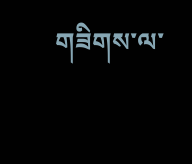གཟིགས་ལ་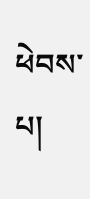ཕེབས་པ།